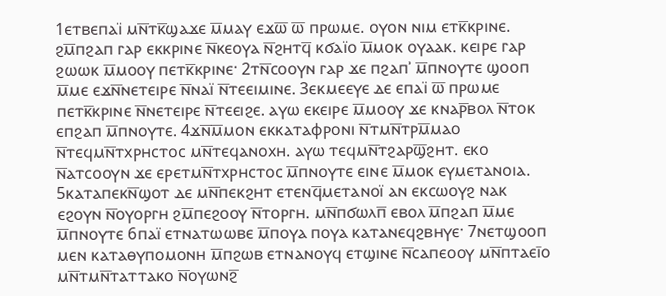1ⲉⲧⲃⲉⲡⲁⲓ̈ ⲙⲛ̅ⲧⲕ̅ϣⲁϫⲉ ⲙ̅ⲙⲁⲩ ⲉϫⲱ̅ ⲱ̅ ⲡⲣⲱⲙⲉ. ⲟⲩⲟⲛ ⲛⲓⲙ ⲉⲧⲕ̅ⲕⲣⲓⲛⲉ. ϩⲙ̅ⲡϩⲁⲡ ⲅⲁⲣ ⲉⲕⲕⲣⲓⲛⲉ ⲛ̅ⲕⲉⲟⲩⲁ ⲛ̅ϩⲏⲧϥ̅ ⲕϭⲁⲓ̈ⲟ ⲙ̅ⲙⲟⲕ ⲟⲩⲁⲁⲕ. ⲕⲉⲓⲣⲉ ⲅⲁⲣ ϩⲱⲱⲕ ⲙ̅ⲙⲟⲟⲩ ⲡⲉⲧⲕ̅ⲕⲣⲓⲛⲉ· 2ⲧⲛ̅ⲥⲟⲟⲩⲛ ⲅⲁⲣ ϫⲉ ⲡϩⲁⲡʾ ⲙ̅ⲡⲛⲟⲩⲧⲉ ϣⲟⲟⲡ ⲙ̅ⲙⲉ ⲉϫⲛ̅ⲛⲉⲧⲉⲓⲣⲉ ⲛ̅ⲛⲁⲓ̈ ⲛ̅ⲧⲉⲉⲓⲙⲓⲛⲉ. 3ⲉⲕⲙⲉⲉⲩⲉ ⲇⲉ ⲉⲡⲁⲓ̈ ⲱ̅ ⲡⲣⲱⲙⲉ ⲡⲉⲧⲕ̅ⲕⲣⲓⲛⲉ ⲛ̅ⲛⲉⲧⲉⲓⲣⲉ ⲛ̅ⲧⲉⲉⲓϩⲉ. ⲁⲩⲱ ⲉⲕⲉⲓⲣⲉ ⲙ̅ⲙⲟⲟⲩ ϫⲉ ⲕⲛⲁⲣ̅ⲃⲟⲗ ⲛ̅ⲧⲟⲕ ⲉⲡϩⲁⲡ ⲙ̅ⲡⲛⲟⲩⲧⲉ. 4ϫⲛ̅ⲙ̅ⲙⲟⲛ ⲉⲕⲕⲁⲧⲁⲫⲣⲟⲛⲓ ⲛ̅ⲧⲙⲛ̅ⲧⲣⲙ̅ⲙⲁⲟ ⲛ̅ⲧⲉϥⲙⲛ̅ⲧⲭⲣⲏⲥⲧⲟⲥ ⲙⲛ̅ⲧⲉϥⲁⲛⲟⲭⲏ. ⲁⲩⲱ ⲧⲉϥⲙⲛ̅ⲧϩⲁⲣϣ̅ϩⲏⲧ. ⲉⲕⲟ ⲛ̅ⲁⲧⲥⲟⲟⲩⲛ ϫⲉ ⲉⲣⲉⲧⲙⲛ̅ⲧⲭⲣⲏⲥⲧⲟⲥ ⲙ̅ⲡⲛⲟⲩⲧⲉ ⲉⲓⲛⲉ ⲙ̅ⲙⲟⲕ ⲉⲩⲙⲉⲧⲁⲛⲟⲓⲁ. 5ⲕⲁⲧⲁⲡⲉⲕⲛ̅ϣⲟⲧ ⲇⲉ ⲙⲛ̅ⲡⲉⲕϩⲏⲧ ⲉⲧⲉⲛϥ̅ⲙⲉⲧⲁⲛⲟⲓ̈ ⲁⲛ ⲉⲕⲥⲱⲟⲩϩ ⲛⲁⲕ ⲉϩⲟⲩⲛ ⲛ̅ⲟⲩⲟⲣⲅⲏ ϩⲙ̅ⲡⲉϩⲟⲟⲩ ⲛ̅ⲧⲟⲣⲅⲏ. ⲙⲛ̅ⲡϭⲱⲗⲡ̅ ⲉⲃⲟⲗ ⲙ̅ⲡϩⲁⲡ ⲙ̅ⲙⲉ ⲙ̅ⲡⲛⲟⲩⲧⲉ 6ⲡⲁⲓ̈ ⲉⲧⲛⲁⲧⲱⲱⲃⲉ ⲙ̅ⲡⲟⲩⲁ ⲡⲟⲩⲁ ⲕⲁⲧⲁⲛⲉϥϩⲃⲏⲩⲉ· 7ⲛⲉⲧϣⲟⲟⲡ ⲙⲉⲛ ⲕⲁⲧⲁⲑⲩⲡⲟⲙⲟⲛⲏ ⲙ̅ⲡϩⲱⲃ ⲉⲧⲛⲁⲛⲟⲩϥ ⲉⲧϣⲓⲛⲉ ⲛ̅ⲥⲁⲡⲉⲟⲟⲩ ⲙⲛ̅ⲡⲧⲁⲉⲓ̅ⲟ ⲙⲛ̅ⲧⲙⲛ̅ⲧⲁⲧⲧⲁⲕⲟ ⲛ̅ⲟⲩⲱⲛϩ̅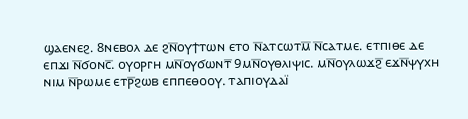ϣⲁⲉⲛⲉϩ. 8ⲛⲉⲃⲟⲗ ⲇⲉ ϩⲛ̅ⲟⲩϯⲧⲱⲛ ⲉⲧⲟ ⲛ̅ⲁⲧⲥⲱⲧⲙ̅ ⲛ̅ⲥⲁⲧⲙⲉ. ⲉⲧⲡⲓⲑⲉ ⲇⲉ ⲉⲡϫⲓ ⲛ̅ϭⲟⲛⲥ̅. ⲟⲩⲟⲣⲅⲏ ⲙⲛ̅ⲟⲩϭⲱⲛⲧ̅ 9ⲙⲛ̅ⲟⲩⲑⲗⲓⲯⲓⲥ. ⲙⲛ̅ⲟⲩⲗⲱϫϩ̅ ⲉϫⲛ̅ⲯⲩⲭⲏ ⲛⲓⲙ ⲛ̅ⲣⲱⲙⲉ ⲉⲧⲣ̅ϩⲱⲃ ⲉⲡⲡⲉⲑⲟⲟⲩ. ⲧⲁⲡⲓⲟⲩⲇⲁⲓ̈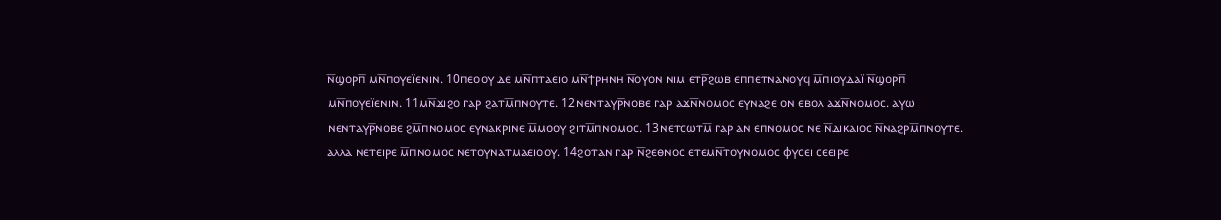ⲛ̅ϣⲟⲣⲡ̅ ⲙⲛ̅ⲡⲟⲩⲉⲓ̈ⲉⲛⲓⲛ. 10ⲡⲉⲟⲟⲩ ⲇⲉ ⲙⲛ̅ⲡⲧⲁⲉⲓⲟ ⲙⲛ̅ϯⲣⲏⲛⲏ ⲛ̅ⲟⲩⲟⲛ ⲛⲓⲙ ⲉⲧⲣ̅ϩⲱⲃ ⲉⲡⲡⲉⲧⲛⲁⲛⲟⲩϥ ⲙ̅ⲡⲓⲟⲩⲇⲁⲓ̈ ⲛ̅ϣⲟⲣⲡ̅ ⲙⲛ̅ⲡⲟⲩⲉⲓ̈ⲉⲛⲓⲛ. 11ⲙⲛ̅ϫⲓϩⲟ ⲅⲁⲣ ϩⲁⲧⲙ̅ⲡⲛⲟⲩⲧⲉ. 12ⲛⲉⲛⲧⲁⲩⲣ̅ⲛⲟⲃⲉ ⲅⲁⲣ ⲁϫⲛ̅ⲛⲟⲙⲟⲥ ⲉⲩⲛⲁϩⲉ ⲟⲛ ⲉⲃⲟⲗ ⲁϫⲛ̅ⲛⲟⲙⲟⲥ. ⲁⲩⲱ ⲛⲉⲛⲧⲁⲩⲣ̅ⲛⲟⲃⲉ ϩⲙ̅ⲡⲛⲟⲙⲟⲥ ⲉⲩⲛⲁⲕⲣⲓⲛⲉ ⲙ̅ⲙⲟⲟⲩ ϩⲓⲧⲙ̅ⲡⲛⲟⲙⲟⲥ. 13ⲛⲉⲧⲥⲱⲧⲙ̅ ⲅⲁⲣ ⲁⲛ ⲉⲡⲛⲟⲙⲟⲥ ⲛⲉ ⲛ̅ⲇⲓⲕⲁⲓⲟⲥ ⲛ̅ⲛⲁϩⲣⲙ̅ⲡⲛⲟⲩⲧⲉ. ⲁⲗⲗⲁ ⲛⲉⲧⲉⲓⲣⲉ ⲙ̅ⲡⲛⲟⲙⲟⲥ ⲛⲉⲧⲟⲩⲛⲁⲧⲙⲁⲉⲓⲟⲟⲩ. 14ϩⲟⲧⲁⲛ ⲅⲁⲣ ⲛ̅ϩⲉⲑⲛⲟⲥ ⲉⲧⲉⲙⲛ̅ⲧⲟⲩⲛⲟⲙⲟⲥ ⲫⲩⲥⲉⲓ ⲥⲉⲉⲓⲣⲉ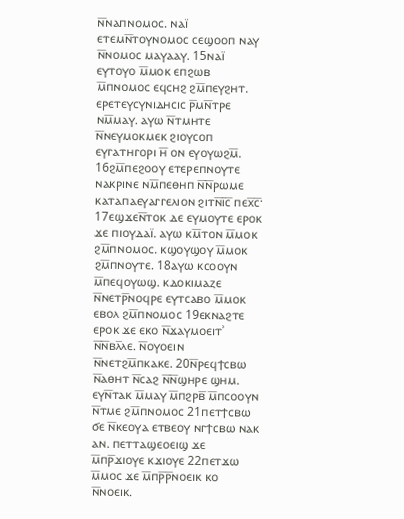ⲛ̅ⲛⲁⲡⲛⲟⲙⲟⲥ. ⲛⲁⲓ̈ ⲉⲧⲉⲙⲛ̅ⲧⲟⲩⲛⲟⲙⲟⲥ ⲥⲉϣⲟⲟⲡ ⲛⲁⲩ ⲛ̅ⲛⲟⲙⲟⲥ ⲙⲁⲩⲁⲁⲩ. 15ⲛⲁⲓ̈ ⲉⲩⲧⲟⲩⲟ ⲙ̅ⲙⲟⲕ ⲉⲡϩⲱⲃ ⲙ̅ⲡⲛⲟⲙⲟⲥ ⲉϥⲥⲏϩ ϩⲙ̅ⲡⲉⲩϩⲏⲧ. ⲉⲣⲉⲧⲉⲩⲥⲩⲛⲓⲇⲏⲥⲓⲥ ⲣ̅ⲙⲛ̅ⲧⲣⲉ ⲛⲙ̅ⲙⲁⲩ. ⲁⲩⲱ ⲛ̅ⲧⲙⲏⲧⲉ ⲛ̅ⲛⲉⲩⲙⲟⲕⲙⲉⲕ ϩⲓⲟⲩⲥⲟⲡ ⲉⲩⲅⲁⲧⲏⲅⲟⲣⲓ ⲏ̅ ⲟⲛ ⲉⲩⲟⲩⲱϩⲙ̅. 16ϩⲙ̅ⲡⲉϩⲟⲟⲩ ⲉⲧⲉⲣⲉⲡⲛⲟⲩⲧⲉ ⲛⲁⲕⲣⲓⲛⲉ ⲛⲙ̅ⲡⲉⲑⲏⲡ ⲛ̅ⲛ̅ⲣⲱⲙⲉ ⲕⲁⲧⲁⲡⲁⲉⲩⲁⲅⲅⲉⲗⲓⲟⲛ ϩⲓⲧⲛ̅ⲓ̅ⲥ̅ ⲡⲉⲭ̅ⲥ̅· 17ⲉϣϫⲉⲛ̅ⲧⲟⲕ ⲇⲉ ⲉⲩⲙⲟⲩⲧⲉ ⲉⲣⲟⲕ ϫⲉ ⲡⲓⲟⲩⲇⲁⲓ̈. ⲁⲩⲱ ⲕⲙ̅ⲧⲟⲛ ⲙ̅ⲙⲟⲕ ϩⲙ̅ⲡⲛⲟⲙⲟⲥ. ⲕϣⲟⲩϣⲟⲩ ⲙ̅ⲙⲟⲕ ϩⲙ̅ⲡⲛⲟⲩⲧⲉ. 18ⲁⲩⲱ ⲕⲥⲟⲟⲩⲛ ⲙ̅ⲡⲉϥⲟⲩⲱϣ. ⲕⲇⲟⲕⲓⲙⲁⲍⲉ ⲛ̅ⲛⲉⲧⲣ̅ⲛⲟϥⲣⲉ ⲉⲩⲧⲥⲁⲃⲟ ⲙ̅ⲙⲟⲕ ⲉⲃⲟⲗ ϩⲙ̅ⲡⲛⲟⲙⲟⲥ 19ⲉⲕⲛⲁϩⲧⲉ ⲉⲣⲟⲕ ϫⲉ ⲉⲕⲟ ⲛ̅ϫⲁⲩⲙⲟⲉⲓⲧʾ ⲛ̅ⲛ̅ⲃⲗ̅ⲗⲉ. ⲛ̅ⲟⲩⲟⲉⲓⲛ ⲛ̅ⲛⲉⲧϩⲙ̅ⲡⲕⲁⲕⲉ. 20ⲛ̅ⲣⲉϥϯⲥⲃⲱ ⲛ̅ⲁⲑⲏⲧ ⲛ̅ⲥⲁϩ ⲛ̅ⲛ̅ϣⲏⲣⲉ ϣⲏⲙ. ⲉⲩⲛ̅ⲧⲁⲕ ⲙ̅ⲙⲁⲩ ⲙ̅ⲡϩⲣⲃ̅ ⲙ̅ⲡⲥⲟⲟⲩⲛ ⲛ̅ⲧⲙⲉ ϩⲙ̅ⲡⲛⲟⲙⲟⲥ 21ⲡⲉⲧϯⲥⲃⲱ ϭⲉ ⲛ̅ⲕⲉⲟⲩⲁ ⲉⲧⲃⲉⲟⲩ ⲛⲅϯⲥⲃⲱ ⲛⲁⲕ ⲁⲛ. ⲡⲉⲧⲧⲁϣⲉⲟⲉⲓϣ ϫⲉ ⲙ̅ⲡⲣ̅ϫⲓⲟⲩⲉ ⲕϫⲓⲟⲩⲉ 22ⲡⲉⲧϫⲱ ⲙ̅ⲙⲟⲥ ϫⲉ ⲙ̅ⲡⲣ̅ⲣ̅ⲛⲟⲉⲓⲕ ⲕⲟ ⲛ̅ⲛⲟⲉⲓⲕ.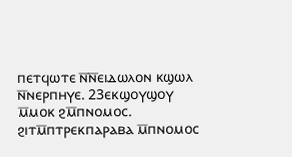ⲡⲉⲧϥⲱⲧⲉ ⲛ̅ⲛ̅ⲉⲓⲇⲱⲗⲟⲛ ⲕϣⲱⲗ ⲛ̅ⲛⲉⲣⲡⲏⲩⲉ. 23ⲉⲕϣⲟⲩϣⲟⲩ ⲙ̅ⲙⲟⲕ ϩⲙ̅ⲡⲛⲟⲙⲟⲥ. ϩⲓⲧⲙ̅ⲡⲧⲣⲉⲕⲡⲁⲣⲁⲃⲁ ⲙ̅ⲡⲛⲟⲙⲟⲥ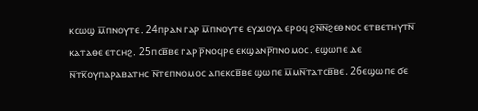ⲕⲥⲱϣ ⲙ̅ⲡⲛⲟⲩⲧⲉ. 24ⲡⲣⲁⲛ ⲅⲁⲣ ⲙ̅ⲡⲛⲟⲩⲧⲉ ⲉⲩϫⲓⲟⲩⲁ ⲉⲣⲟϥ ϩⲛ̅ⲛ̅ϩⲉⲑⲛⲟⲥ ⲉⲧⲃⲉⲧⲏⲩⲧⲛ̅ ⲕⲁⲧⲁⲑⲉ ⲉⲧⲥⲏϩ. 25ⲡⲥⲃ̅ⲃⲉ ⲅⲁⲣ ⲣ̅ⲛⲟϥⲣⲉ ⲉⲕϣⲁⲛⲣ̅ⲡⲛⲟⲙⲟⲥ. ⲉϣⲱⲡⲉ ⲇⲉ ⲛ̅ⲧⲕ̅ⲟⲩⲡⲁⲣⲁⲃⲁⲧⲏⲥ ⲛ̅ⲧⲉⲡⲛⲟⲙⲟⲥ ⲁⲡⲉⲕⲥⲃ̅ⲃⲉ ϣⲱⲡⲉ ⲙ̅ⲙⲛ̅ⲧⲁⲧⲥⲃ̅ⲃⲉ. 26ⲉϣⲱⲡⲉ ϭⲉ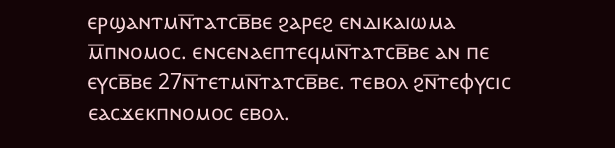ⲉⲣϣⲁⲛⲧⲙⲛ̅ⲧⲁⲧⲥⲃ̅ⲃⲉ ϩⲁⲣⲉϩ ⲉⲛⲇⲓⲕⲁⲓⲱⲙⲁ ⲙ̅ⲡⲛⲟⲙⲟⲥ. ⲉⲛⲥⲉⲛⲁⲉⲡⲧⲉϥⲙⲛ̅ⲧⲁⲧⲥⲃ̅ⲃⲉ ⲁⲛ ⲡⲉ ⲉⲩⲥⲃ̅ⲃⲉ 27ⲛ̅ⲧⲉⲧⲙⲛ̅ⲧⲁⲧⲥⲃ̅ⲃⲉ. ⲧⲉⲃⲟⲗ ϩⲛ̅ⲧⲉⲫⲩⲥⲓⲥ ⲉⲁⲥϫⲉⲕⲡⲛⲟⲙⲟⲥ ⲉⲃⲟⲗ.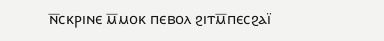ⲛ̅ⲥⲕⲣⲓⲛⲉ ⲙ̅ⲙⲟⲕ ⲡⲉⲃⲟⲗ ϩⲓⲧⲙ̅ⲡⲉⲥϩⲁⲓ̈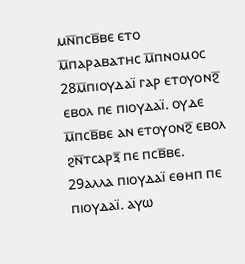ⲙⲛ̅ⲡⲥⲃ̅ⲃⲉ ⲉⲧⲟ ⲙ̅ⲡⲁⲣⲁⲃⲁⲧⲏⲥ ⲙ̅ⲡⲛⲟⲙⲟⲥ 28ⲙ̅ⲡⲓⲟⲩⲇⲁⲓ̈ ⲅⲁⲣ ⲉⲧⲟⲩⲟⲛϩ̅ ⲉⲃⲟⲗ ⲡⲉ ⲡⲓⲟⲩⲇⲁⲓ̈. ⲟⲩⲇⲉ ⲙ̅ⲡⲥⲃ̅ⲃⲉ ⲁⲛ ⲉⲧⲟⲩⲟⲛϩ̅ ⲉⲃⲟⲗ ϩⲛ̅ⲧⲥⲁⲣⲝ̅ ⲡⲉ ⲡⲥⲃ̅ⲃⲉ. 29ⲁⲗⲗⲁ ⲡⲓⲟⲩⲇⲁⲓ̈ ⲉⲑⲏⲡ ⲡⲉ ⲡⲓⲟⲩⲇⲁⲓ̈. ⲁⲩⲱ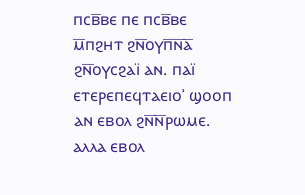ⲡⲥⲃ̅ⲃⲉ ⲡⲉ ⲡⲥⲃ̅ⲃⲉ ⲙ̅ⲡϩⲏⲧ ϩⲛ̅ⲟⲩⲡ̅ⲛ̅ⲁ̅ ϩⲛ̅ⲟⲩⲥϩⲁⲓ̈ ⲁⲛ. ⲡⲁⲓ̈ ⲉⲧⲉⲣⲉⲡⲉϥⲧⲁⲉⲓⲟʾ ϣⲟⲟⲡ ⲁⲛ ⲉⲃⲟⲗ ϩⲛ̅ⲛ̅ⲣⲱⲙⲉ. ⲁⲗⲗⲁ ⲉⲃⲟⲗ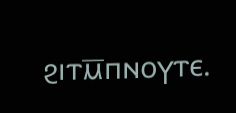ϩⲓⲧⲙ̅ⲡⲛⲟⲩⲧⲉ.